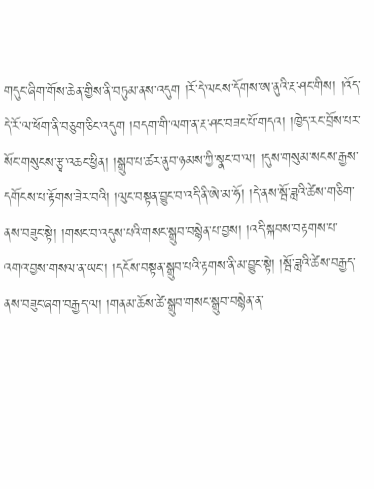གདུང་ཞིག་གོས་ཆེན་གྱིས་ནི་བཏུམ་ནས་འདུག །རོ་དེ་ལངས་དོགས་ཨ་ནུའི་རྔ་ཤང་གིས། །འོད་དེ་རོ་ལ་ཕོག་ནི་བཅུག་ཅིང་འདུག །བདག་གི་ལག་ན་རྔ་ཤང་བཟང་པོ་གདའ། །ཁྱེད་རང་བྲོས་པར་སོང་གསུངས་རྩྭ་འཆང་ཕྱིན། །སྒྲུབ་པ་ཚར་ནུབ་ཉམས་ཀྱི་སྣང་བ་ལ། །དུས་གསུམ་སངས་རྒྱས་དགོངས་པ་རྟོགས་ཟེར་བའི། །ལུང་བསྟན་བྱུང་བ་འདི་ནི་ཨེ་མ་ཧོ། །དེ་ནས་སྦོ་ཟླའི་ཚེས་གཅིག་ནས་བཟུང་སྟེ། །གསང་བ་འདུས་པའི་གསང་སྒྲུབ་བསྙེན་པ་བྱས། །འདི་སྐབས་བརྟགས་པ་འགའ་བྱས་གསལ་ན་ཡང་། །དངོས་བསྟན་སྒྲུབ་པའི་རྟགས་ནི་མ་བྱུང་སྟེ། །སྦོ་ཟླའི་ཚེས་བརྒྱད་ནས་བཟུང་ཞག་བརྒྱད་ལ། །གནམ་ཆོས་ཚེ་སྒྲུབ་གསང་སྒྲུབ་བསྙེན་ན་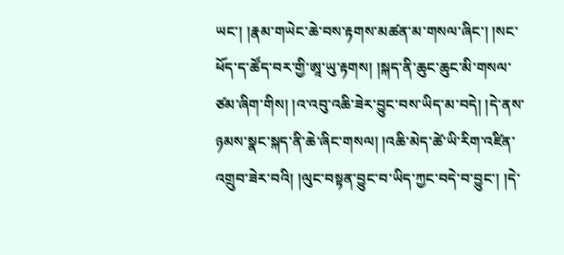ཡང་། །རྣམ་གཡེང་ཆེ་བས་རྟགས་མཚན་མ་གསལ་ཞིང་། །སང་ཕོད་ད་ཚོད་བར་གྱི་ཨཱ་ཡུ་རྟགས། །སྐད་ནི་ཆུང་ཆུང་མི་གསལ་ཙམ་ཞིག་གིས། །འ་འབུ་འཆི་ཟེར་བྱུང་བས་ཡིད་མ་བདེ། །དེ་ནས་ཉམས་སྣང་སྐད་ནི་ཆེ་ཞིང་གསལ། །འཆི་མེད་ཚེ་ཡི་རིག་འཛིན་འགྲུབ་ཟེར་བའི། །ལུང་བསྟན་བྱུང་བ་ཡིད་ཀྱང་བདེ་བ་བྱུང་། །དེ་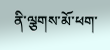ནི་ལྕགས་མོ་ཕག་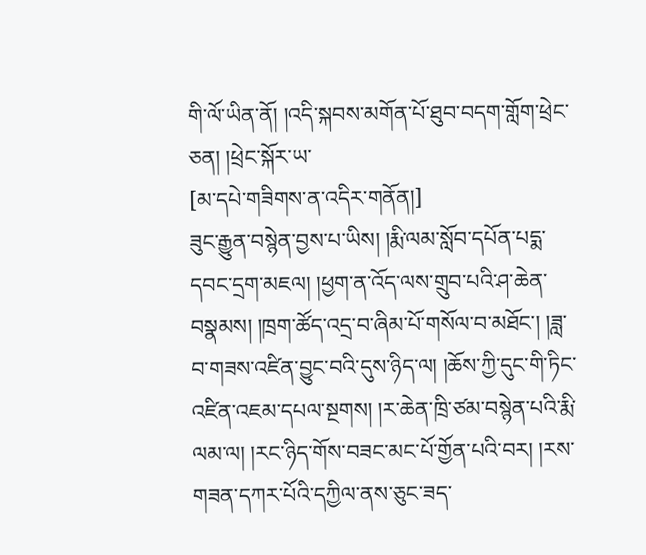གི་ལོ་ཡིན་ནོ། །འདི་སྐབས་མགོན་པོ་ཐུབ་བདག་གློག་ཕྲེང་ཅན། །ཕྲེང་སྐོར་ཡ་
[མ་དཔེ་གཟིགས་ན་འདིར་གནོན།]
ཟུང་རྒྱུན་བསྙེན་བྱས་པ་ཡིས། །རྨི་ལམ་སློབ་དཔོན་པདྨ་དབང་དྲག་མཇལ། །ཕྱག་ན་འོད་ལས་གྲུབ་པའི་ཤ་ཆེན་བསྣམས། །ཁྲག་ཚོད་འདྲ་བ་ཞིམ་པོ་གསོལ་བ་མཐོང་། །ཟླ་བ་གཟས་འཛིན་བྱུང་བའི་དུས་ཉིད་ལ། །ཆོས་ཀྱི་དུང་གི་ཏིང་འཛིན་འཇམ་དཔལ་སྔགས། །ར་ཆེན་ཁྲི་ཙམ་བསྙེན་པའི་རྨི་ལམ་ལ། །རང་ཉིད་གོས་བཟང་མང་པོ་གྱོན་པའི་བར། །རས་གཟན་དཀར་པོའི་དཀྱིལ་ནས་ཅུང་ཟད་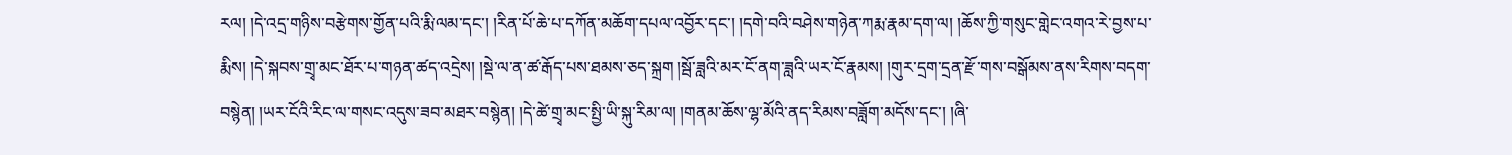རལ། །དེ་འདྲ་གཉིས་བརྩེགས་གྱོན་པའི་རྨི་ལམ་དང་། །རིན་པོ་ཆེ་པ་དཀོན་མཆོག་དཔལ་འབྱོར་དང་། །དགེ་བའི་བཤེས་གཉེན་ཀརྨ་རྣམ་དག་ལ། །ཆོས་ཀྱི་གསུང་གླེང་འགའ་རེ་བྱས་པ་རྨིས། །དེ་སྐབས་གྲྭ་མང་ཐོར་པ་གཉན་ཚད་འདྲེས། །སྡེ་ལ་ན་ཚ་རྒོད་པས་ཐམས་ཅད་སྐྲག །སྦོ་ཟླའི་མར་ངོ་ནག་ཟླའི་ཡར་ངོ་རྣམས། །གུར་དྲག་དྲན་རྫོ་གས་བསྒོམས་ནས་རིགས་བདག་བསྙེན། །ཡར་ངོའི་རིང་ལ་གསང་འདུས་ཟབ་མཐར་བསྙེན། །དེ་ཚེ་གྲྭ་མང་སྤྱི་ཡི་སྐུ་རིམ་ལ། །གནམ་ཆོས་ལྷ་མོའི་ནད་རིམས་བཟློག་མདོས་དང་། །ཞི་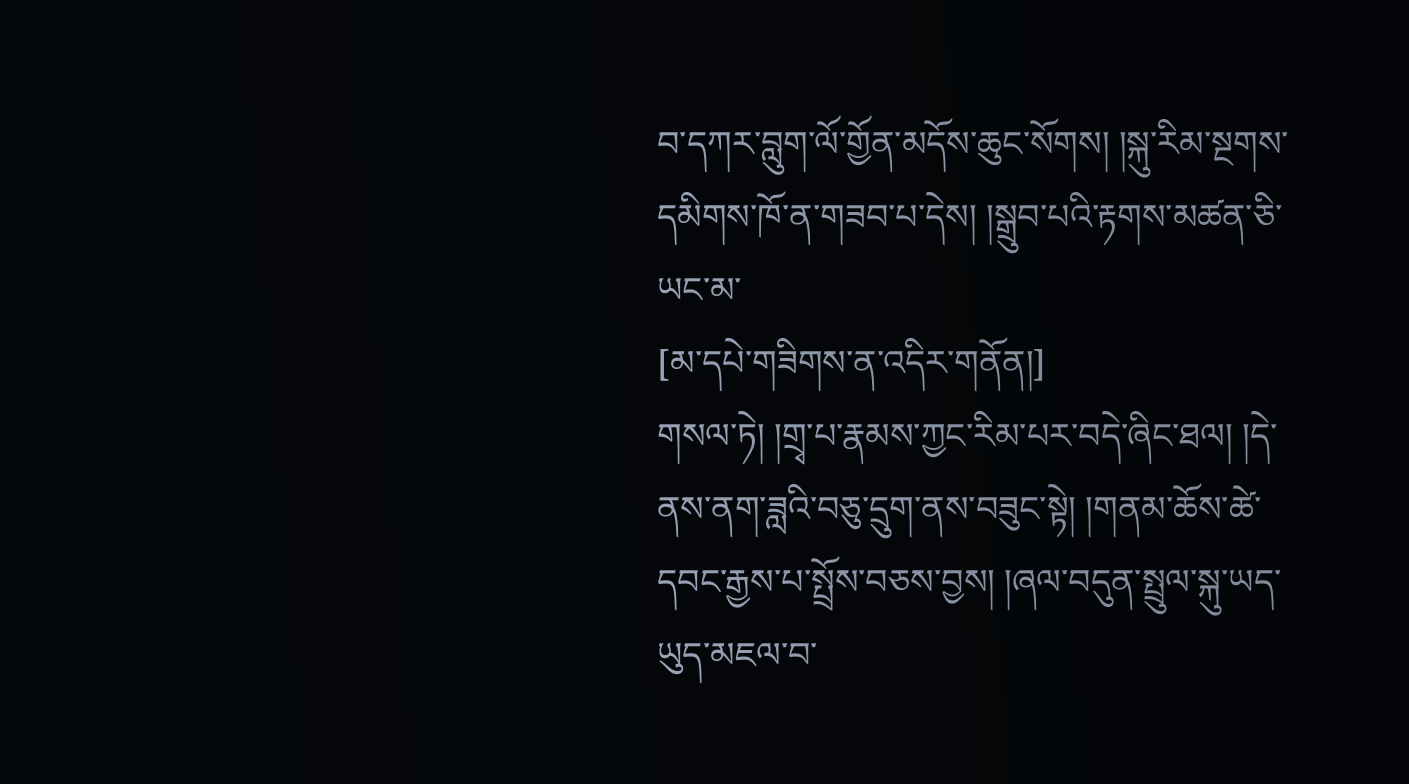བ་དཀར་བླུག་ལོ་གྱོན་མདོས་ཆུང་སོགས། །སྐུ་རིམ་སྔགས་དམིགས་ཁོ་ན་གཟབ་པ་དེས། །སྒྲུབ་པའི་རྟགས་མཚན་ཅི་ཡང་མ་
[མ་དཔེ་གཟིགས་ན་འདིར་གནོན།]
གསལ་ཏེ། །གྲྭ་པ་རྣམས་ཀྱང་རིམ་པར་བདེ་ཞིང་ཐལ། །དེ་ནས་ནག་ཟླའི་བཅུ་དྲུག་ནས་བཟུང་སྟེ། །གནམ་ཆོས་ཚེ་དབང་རྒྱས་པ་སྤྲོས་བཅས་བྱས། །ཞལ་བདུན་སྤྲུལ་སྐུ་ཡད་ཡུད་མཇལ་བ་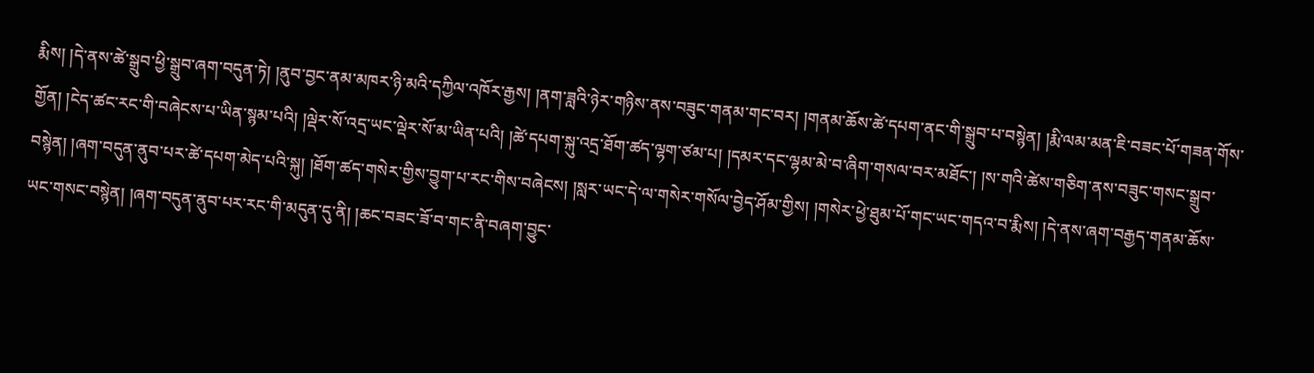རྨིས། །དེ་ནས་ཚེ་སྒྲུབ་ཕྱི་སྒྲུབ་ཞག་བདུན་ཏེ། །ནུབ་བྱང་ནམ་མཁར་ཉི་མའི་དཀྱིལ་འཁོར་རྒྱས། །ནག་ཟླའི་ཉེར་གཉིས་ནས་བཟུང་གནམ་གང་བར། །གནམ་ཆོས་ཚེ་དཔག་ནང་གི་སྒྲུབ་པ་བསྙེན། །རྨི་ལམ་མན་ཇི་བཟང་པོ་གཟན་གོས་གྱོན། །ངེད་ཚང་རང་གི་བཞེངས་པ་ཡིན་སྙམ་པའི། །ལྡེར་སོ་འདྲ་ཡང་ལྡེར་སོ་མ་ཡིན་པའི། །ཚེ་དཔག་སྐུ་འདྲ་ཐོག་ཚད་ལྷག་ཙམ་པ། །དམར་དང་ལྷམ་མེ་བ་ཞིག་གསལ་བར་མཐོང་། །ས་གའི་ཚེས་གཅིག་ནས་བཟུང་གསང་སྒྲུབ་བསྙེན། །ཞག་བདུན་ནུབ་པར་ཚེ་དཔག་མེད་པའི་སྐུ། །ཐོག་ཚད་གསེར་གྱིས་བྱུག་པ་རང་གིས་བཞེངས། །སླར་ཡང་དེ་ལ་གསེར་གསོལ་བྱེད་ཤོམ་གྱིས། །གསེར་ཕྱེ་ཐུམ་པོ་གང་ཡང་གདའ་བ་རྨིས། །དེ་ནས་ཞག་བརྒྱད་གནམ་ཆོས་ཡང་གསང་བསྙེན། །ཞག་བདུན་ནུབ་པར་རང་གི་མདུན་དུ་ནི། །ཆང་བཟང་ཟོ་བ་གང་ནི་བཞག་བྱུང་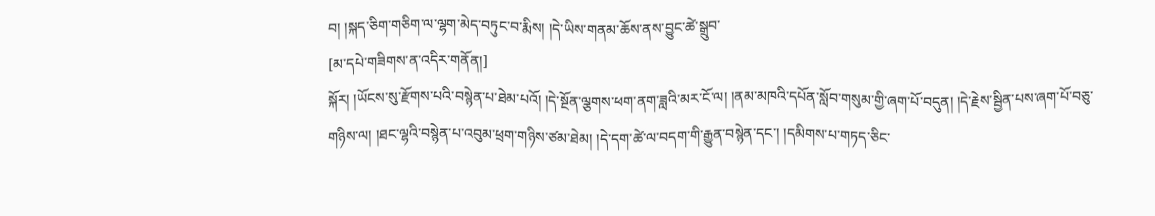བ། །སྐད་ཅིག་གཅིག་ལ་ལྷག་མེད་བཏུང་བ་རྨིས། །དེ་ཡིས་གནམ་ཆོས་ནས་བྱུང་ཚེ་སྒྲུབ་
[མ་དཔེ་གཟིགས་ན་འདིར་གནོན།]
སྐོར། །ཡོངས་སུ་རྫོགས་པའི་བསྙེན་པ་ཐེམ་པའོ། །དེ་སྔོན་ལྕགས་ཕག་ནག་ཟླའི་མར་ངོ་ལ། །ནམ་མཁའི་དཔོན་སློབ་གསུམ་གྱི་ཞག་པོ་བདུན། །དེ་རྗེས་སྦྱིན་པས་ཞག་པོ་བཅུ་གཉིས་ལ། །ཐང་ལྷའི་བསྙེན་པ་འབུམ་ཕྲག་གཉིས་ཙམ་ཐེམ། །དེ་དག་ཚེ་ལ་བདག་གི་རྒྱུན་བསྙེན་དང་། །དམིགས་པ་གཏད་ཅིང་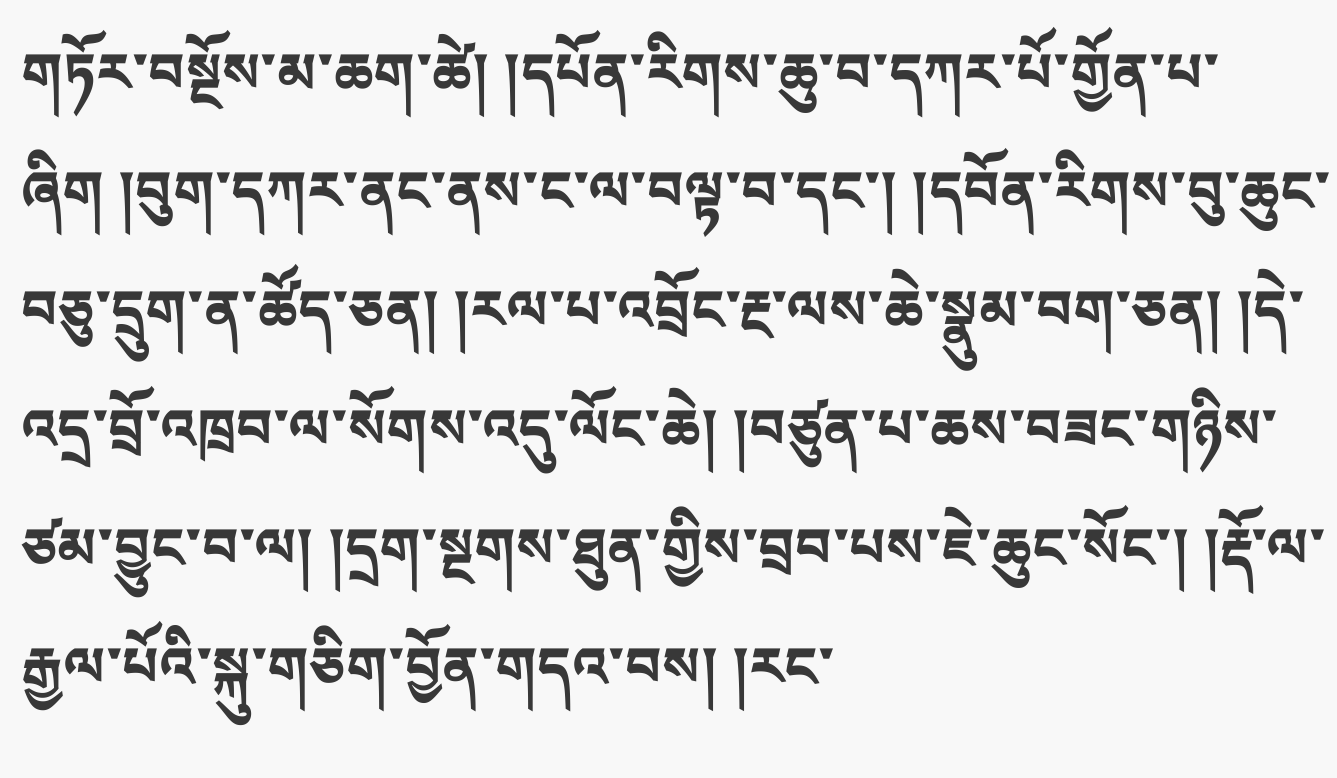གཏོར་བསྔོས་མ་ཆག་ཚེ། །དཔོན་རིགས་ཆུ་བ་དཀར་པོ་གྱོན་པ་ཞིག །བུག་དཀར་ནང་ནས་ང་ལ་བལྟ་བ་དང་། །དབོན་རིགས་བུ་ཆུང་བཅུ་དྲུག་ན་ཚོད་ཅན། །རལ་པ་འབྲོང་རྔ་ལས་ཆེ་སྣུམ་བག་ཅན། །དེ་འདྲ་བྲོ་འཁྲབ་ལ་སོགས་འདུ་ལོང་ཆེ། །བཙུན་པ་ཆས་བཟང་གཉིས་ཙམ་བྱུང་བ་ལ། །དྲག་སྔགས་ཐུན་གྱིས་བྲབ་པས་ཇེ་ཆུང་སོང་། །རྡོ་ལ་རྒྱལ་པོའི་སྐུ་གཅིག་བྱོན་གདའ་བས། །རང་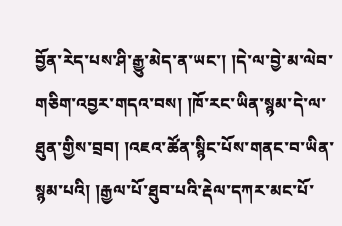བྱོན་རེད་པས་ཤི་རྒྱུ་མེད་ན་ཡང་། །དེ་ལ་བྱེ་མ་ལེབ་གཅིག་འབྱར་གདའ་བས། །ཁོ་རང་ཡིན་སྙམ་དེ་ལ་ཐུན་གྱིས་བྲབ། །འཇའ་ཚོན་སྙིང་པོས་གནང་བ་ཡིན་སྙམ་པའི། །རྒྱལ་པོ་ཐུབ་པའི་རྡེལ་དཀར་མང་པོ་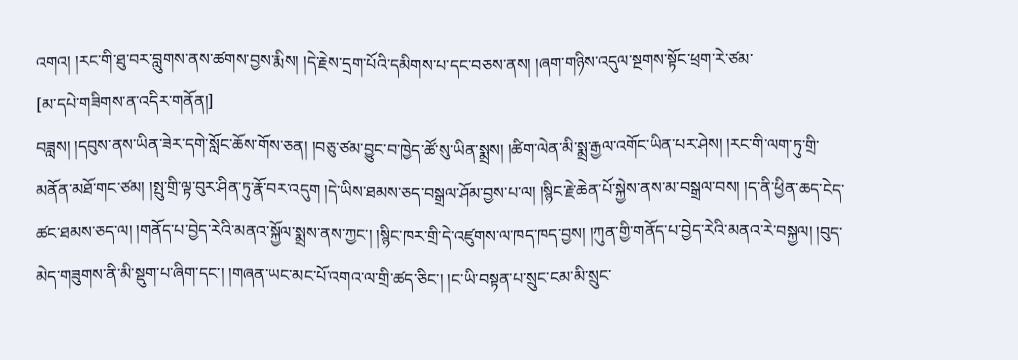འགའ། །རང་གི་ཐུ་བར་བླུགས་ནས་ཚགས་བྱས་རྨིས། །དེ་རྗེས་དྲག་པོའི་དམིགས་པ་དང་བཅས་ནས། །ཞག་གཉིས་འདུལ་སྔགས་སྟོང་ཕྲག་རེ་ཙམ་
[མ་དཔེ་གཟིགས་ན་འདིར་གནོན།]
བཟླས། །དབུས་ནས་ཡིན་ཟེར་དགེ་སློང་ཆོས་གོས་ཅན། །བཅུ་ཙམ་བྱུང་བ་ཁྱེད་ཚོ་སུ་ཡིན་སྨྲས། །ཚིག་ལེན་མི་སྨྲ་རྒྱལ་འགོང་ཡིན་པར་ཤེས། །རང་གི་ལག་ཏུ་གྲི་མནོན་མཐོ་གང་ཙམ། །སྤུ་གྲི་ལྟ་བུར་ཤིན་ཏུ་རྣོ་བར་འདུག །དེ་ཡིས་ཐམས་ཅད་བསྒྲལ་ཤོམ་བྱས་པ་ལ། །སྙིང་རྗེ་ཆེན་པོ་སྐྱེས་ནས་མ་བསྒྲལ་བས། །ད་ནི་ཕྱིན་ཆད་ངེད་ཚང་ཐམས་ཅད་ལ། །གནོད་པ་བྱེད་རེའི་མནའ་སྐྱོལ་སྨྲས་ནས་ཀྱང་། །སྙིང་ཁར་གྲི་དེ་འཛུགས་ལ་ཁད་ཁད་བྱས། །ཀུན་གྱི་གནོད་པ་བྱེད་རེའི་མནའ་རེ་བསྐྱལ། །བུད་མེད་གཟུགས་ནི་མི་སྡུག་པ་ཞིག་དང་། །གཞན་ཡང་མང་པོ་འགའ་ལ་གྲི་ཚད་ཅིང་། །ང་ཡི་བསྟན་པ་སྲུང་ངམ་མི་སྲུང་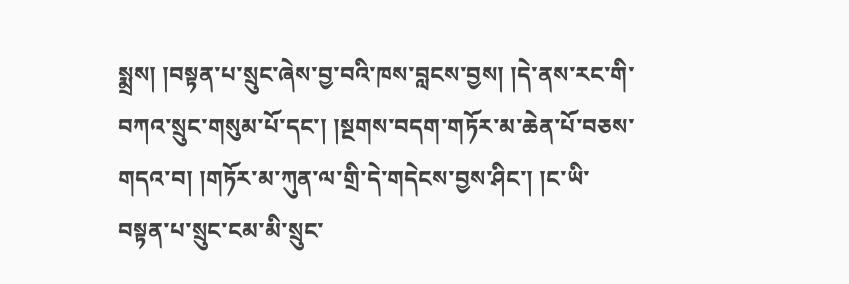སྨྲས། །བསྟན་པ་སྲུང་ཞེས་བྱ་བའི་ཁས་བླངས་བྱས། །དེ་ནས་རང་གི་བཀའ་སྲུང་གསུམ་པོ་དང་། །སྔགས་བདག་གཏོར་མ་ཆེན་པོ་བཅས་གདའ་བ། །གཏོར་མ་ཀུན་ལ་གྲི་དེ་གདེངས་བྱས་ཤིང་། །ང་ཡི་བསྟན་པ་སྲུང་ངམ་མི་སྲུང་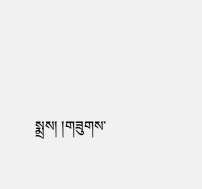སྨྲས། །གཟུགས་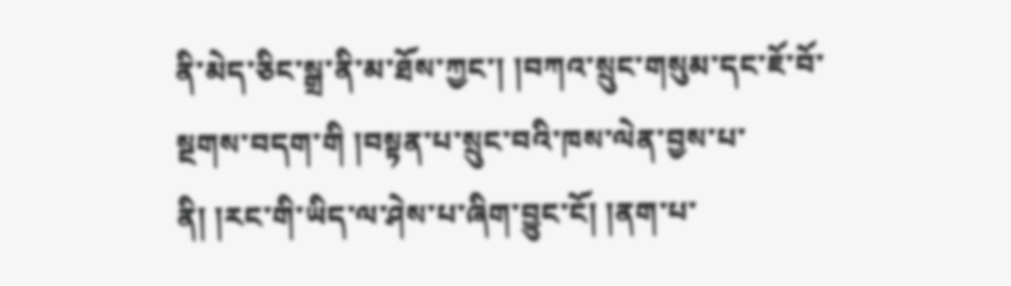ནི་མེད་ཅིང་སྒྲ་ནི་མ་ཐོས་ཀྱང་། །བཀའ་སྲུང་གསུམ་དང་ཇོ་བོ་སྔགས་བདག་གི །བསྟན་པ་སྲུང་བའི་ཁས་ལེན་བྱས་པ་ནི། །རང་གི་ཡིད་ལ་ཤེས་པ་ཞིག་བྱུང་ངོ། །ནག་པ་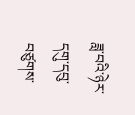ཟླ་བའི་ཉེར་དགུ་དབུ་བཙུགས་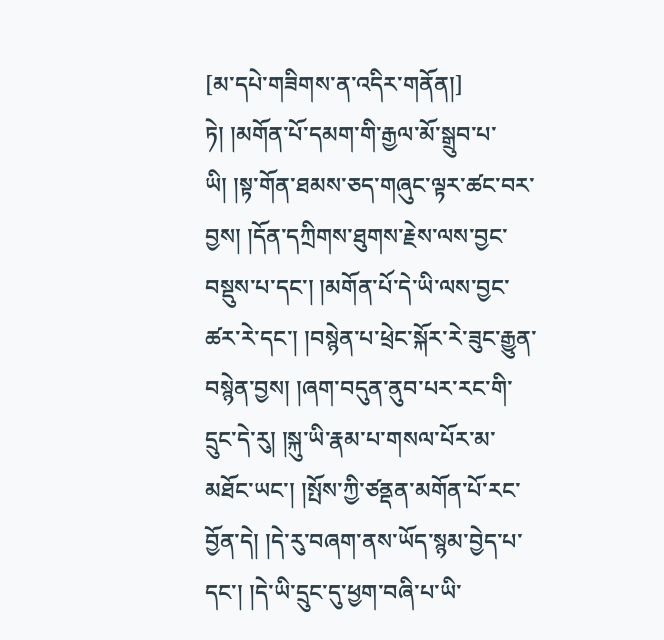[མ་དཔེ་གཟིགས་ན་འདིར་གནོན།]
ཏེ། །མགོན་པོ་དམག་གི་རྒྱལ་མོ་སྒྲུབ་པ་ཡི། །སྟ་གོན་ཐམས་ཅད་གཞུང་ལྟར་ཚང་བར་བྱས། །དོན་དཀྲིགས་ཐུགས་རྗེས་ལས་བྱང་བསྡུས་པ་དང་། །མགོན་པོ་དེ་ཡི་ལས་བྱང་ཚར་རེ་དང་། །བསྙེན་པ་ཕྲེང་སྐོར་རེ་ཟུང་རྒྱུན་བསྙེན་བྱས། །ཞག་བདུན་ནུབ་པར་རང་གི་དྲུང་དེ་རུ། །སྐུ་ཡི་རྣམ་པ་གསལ་པོར་མ་མཐོང་ཡང་། །སྤོས་ཀྱི་ཙནྡན་མགོན་པོ་རང་བྱོན་དེ། །དེ་རུ་བཞག་ནས་ཡོད་སྙམ་བྱེད་པ་དང་། །དེ་ཡི་དྲུང་དུ་ཕྱག་བཞི་པ་ཡི་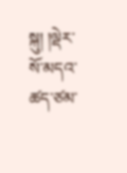སྐུ། །ལྡེར་སོ་མདའ་ཚད་ཙམ་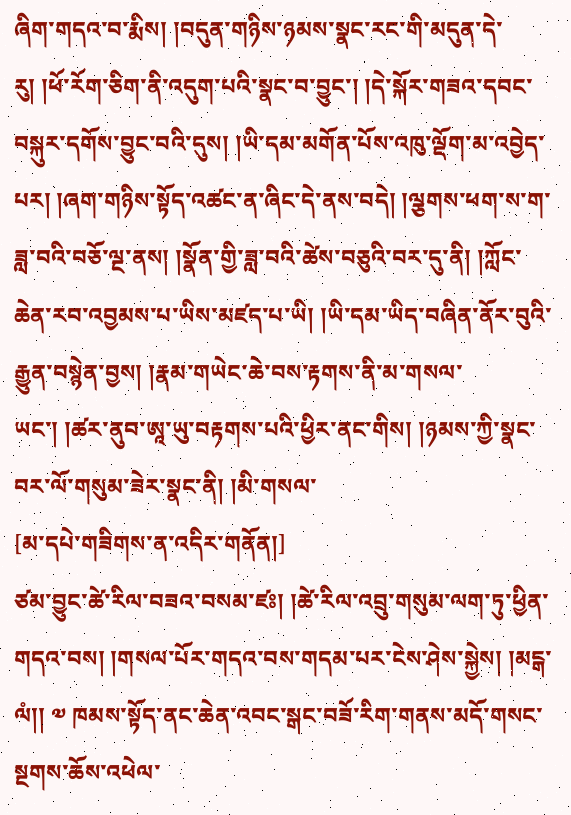ཞིག་གདའ་བ་རྨིས། །བདུན་གཉིས་ཉམས་སྣང་རང་གི་མདུན་དེ་རུ། །ཕོ་རོག་ཅིག་ནི་འདུག་པའི་སྣང་བ་བྱུང་། །དེ་སྐོར་གཟའ་དབང་བསྐུར་དགོས་བྱུང་བའི་དུས། །ཡི་དམ་མགོན་པོས་འཁུ་ལྡོག་མ་འབྱེད་པར། །ཞག་གཉིས་སྟོད་འཚང་ན་ཞིང་དེ་ནས་བདེ། །ལྕགས་ཕག་ས་ག་ཟླ་བའི་བཅོ་ལྔ་ནས། །སྣོན་གྱི་ཟླ་བའི་ཚེས་བཅུའི་བར་དུ་ནི། །ཀློང་ཆེན་རབ་འབྱམས་པ་ཡིས་མཛད་པ་ཡི། །ཡི་དམ་ཡིད་བཞིན་ནོར་བུའི་རྒྱུན་བསྙེན་བྱས། །རྣམ་གཡེང་ཆེ་བས་རྟགས་ནི་མ་གསལ་ཡང་། །ཚར་ནུབ་ཨཱ་ཡུ་བརྟགས་པའི་ཕྱིར་ནང་གིས། །ཉམས་ཀྱི་སྣང་བར་ལོ་གསུམ་ཟེར་སྣང་ནི། །མི་གསལ་
[མ་དཔེ་གཟིགས་ན་འདིར་གནོན།]
ཙམ་བྱུང་ཚེ་རིལ་བཟའ་བསམ་ཛཿ། །ཚེ་རིལ་འབྲུ་གསུམ་ལག་ཏུ་ཕྱིན་གདའ་བས། །གསལ་པོར་གདའ་བས་གདམ་པར་ངེས་ཤེས་སྐྱེས། །མངྒ་ལཾ།། ༧ ཁམས་སྟོད་ནང་ཆེན་འབང་སྒང་བཟོ་རིག་གནས་མདོ་གསང་སྔགས་ཆོས་འཕེལ་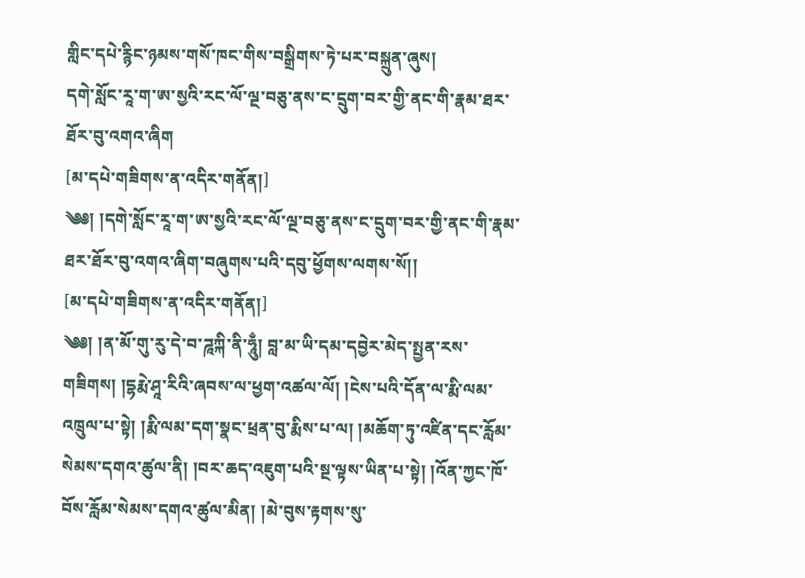གླིང་དཔེ་རྙིང་ཉམས་གསོ་ཁང་གིས་བསྒྲིགས་ཏེ་པར་བསྐྲུན་ཞུས།
དགེ་སློང་རཱ་ག་ཨ་སྱའི་རང་ལོ་ལྔ་བཅུ་ནས་ང་དྲུག་བར་གྱི་ནང་གི་རྣམ་ཐར་ཐོར་བུ་འགའ་ཞིག
[མ་དཔེ་གཟིགས་ན་འདིར་གནོན།]
༄༅། །དགེ་སློང་རཱ་ག་ཨ་སྱའི་རང་ལོ་ལྔ་བཅུ་ནས་ང་དྲུག་བར་གྱི་ནང་གི་རྣམ་ཐར་ཐོར་བུ་འགའ་ཞིག་བཞུགས་པའི་དབུ་ཕྱོགས་ལགས་སོ།།
[མ་དཔེ་གཟིགས་ན་འདིར་གནོན།]
༄༅། །ན་མོ་གུ་རུ་དེ་བ་ཌཱཀྐི་ནི་ཧཱུྃ། བླ་མ་ཡི་དམ་དབྱེར་མེད་སྤྱན་རས་གཟིགས། །དྷརྨེ་ཤཱ་རིའི་ཞབས་ལ་ཕྱག་འཚལ་ལོ། །ངེས་པའི་དོན་ལ་རྨི་ལམ་འཁྲུལ་པ་སྟེ། །རྨི་ལམ་དག་སྣང་ཕྲན་བུ་རྨིས་པ་ལ། །མཆོག་ཏུ་འཛིན་དང་རློམ་སེམས་དགའ་ཚུལ་ནི། །བར་ཆད་འཇུག་པའི་སྔ་ལྟས་ཡིན་པ་སྟེ། །འོན་ཀྱང་ཁོ་བོས་རློམ་སེམས་དགའ་ཚུལ་མིན། །མེ་བུས་རྟགས་སུ་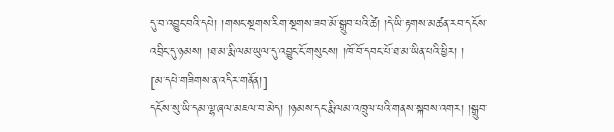དུ་བ་འབྱུང་བའི་དཔེ། །གསང་སྔགས་རིག་སྔགས་ཟབ་མོ་སྒྲུབ་པའི་ཚེ། །དེ་ཡི་རྟགས་མཚན་རབ་དངོས་འབྲིང་དུ་ཉམས། །ཐ་མ་རྨི་ལམ་ཡུལ་དུ་འབྱུང་ངོ་གསུངས། །ཁོ་བོ་དབང་པོ་ཐ་མ་ཡིན་པའི་ཕྱིར། །
[མ་དཔེ་གཟིགས་ན་འདིར་གནོན།]
དངོས་སུ་ཡི་དམ་ལྷ་ཞལ་མཇལ་བ་མེད། །ཉམས་དང་རྨི་ལམ་འཁྲུལ་པའི་གནས་སྐབས་འགར། །སྒྲུབ་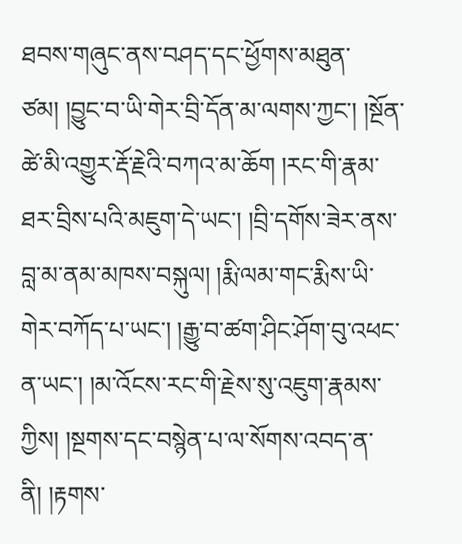ཐབས་གཞུང་ནས་བཤད་དང་ཕྱོགས་མཐུན་ཙམ། །བྱུང་བ་ཡི་གེར་བྲི་དོན་མ་ལགས་ཀྱང་། །སྔོན་ཚེ་མི་འགྱུར་རྡོ་རྗེའི་བཀའ་མ་ཆོག །རང་གི་རྣམ་ཐར་བྲིས་པའི་མཇུག་དེ་ཡང་། །བྲི་དགོས་ཟེར་ནས་བླ་མ་ནམ་མཁས་བསྐུལ། །རྨི་ལམ་གང་རྨིས་ཡི་གེར་བཀོད་པ་ཡང་། །རྒྱུ་བ་ཚག་ཤིང་ཤོག་བུ་འཕང་ན་ཡང་། །མ་འོངས་རང་གི་རྗེས་སུ་འཇུག་རྣམས་ཀྱིས། །སྔགས་དང་བསྙེན་པ་ལ་སོགས་འབད་ན་ནི། །རྟགས་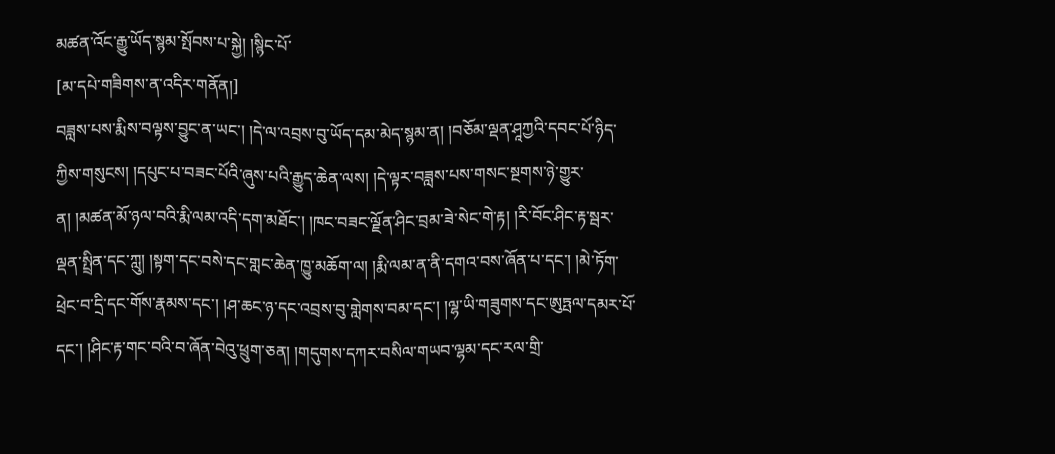མཚན་འོང་རྒྱུ་ཡོད་སྙམ་སྤོབས་པ་སྐྱེ། །སྙིང་པོ་
[མ་དཔེ་གཟིགས་ན་འདིར་གནོན།]
བཟླས་པས་རྨིས་བལྟས་བྱུང་ན་ཡང་། །དེ་ལ་འབྲས་བུ་ཡོད་དམ་མེད་སྙམ་ན། །བཅོམ་ལྡན་ཤཱཀྱའི་དབང་པོ་ཉིད་ཀྱིས་གསུངས། །དཔུང་པ་བཟང་པོའི་ཞུས་པའི་རྒྱུད་ཆེན་ལས། །དེ་ལྟར་བཟླས་པས་གསང་སྔགས་ཉེ་གྱུར་ན། །མཚན་མོ་ཉལ་བའི་རྨི་ལམ་འདི་དག་མཐོང་། །ཁང་བཟང་ལྗོན་ཤིང་བྲམ་ཟེ་སེང་གེ་རྟ། །རི་བོང་ཤིང་རྟ་སྦར་ལྡན་སྤྲིན་དང་ཀླུ། །སྟག་དང་བསེ་དང་གླང་ཆེན་ཁྱུ་མཆོག་ལ། །རྨི་ལམ་ན་ནི་དགའ་བས་ཞོན་པ་དང་། །མེ་ཏོག་ཕྲེང་བ་དྲི་དང་གོས་རྣམས་དང་། །ཤ་ཆང་ཉ་དང་འབྲས་བུ་གླེགས་བམ་དང་། །ལྷ་ཡི་གཟུགས་དང་ཨུཏྤལ་དམར་པོ་དང་། །ཤིང་རྟ་གང་བའི་བ་ཞོན་བེའུ་ཕྲུག་ཅན། །གདུགས་དཀར་བསིལ་གཡབ་ལྷམ་དང་རལ་གྲི་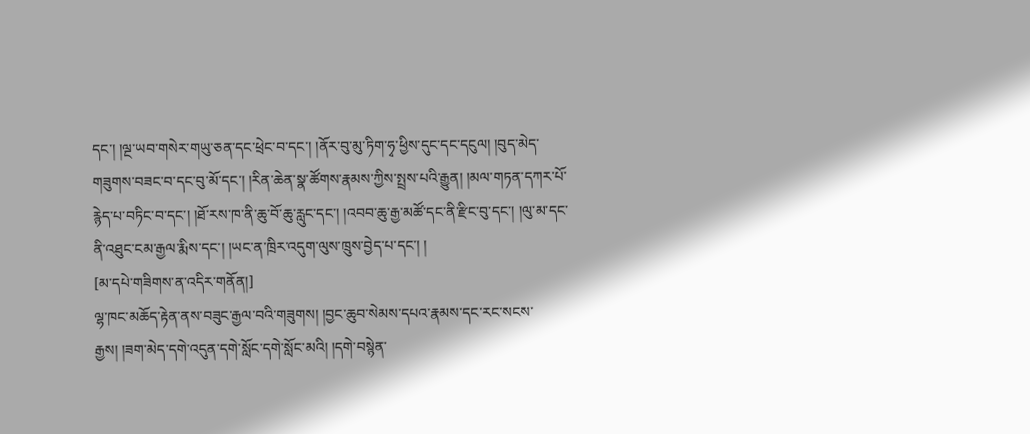དང་། །ལྔ་ཡབ་གསེར་གཡུ་ཅན་དང་ཕྲེང་བ་དང་། །ནོར་བུ་མུ་ཏིག་ཧྭ་ཕྱིས་དུང་དང་དངུལ། །བུད་མེད་གཟུགས་བཟང་བ་དང་བུ་མོ་དང་། །རིན་ཆེན་སྣ་ཚོགས་རྣམས་ཀྱིས་སྤྲས་པའི་རྒྱུན། །མལ་གཏན་དཀར་པོ་རྙེད་པ་བཏིང་བ་དང་། །ཐོ་རས་ཁ་ནི་ཆུ་བོ་ཆུ་རླུང་དང་། །འབབ་ཆུ་རྒྱ་མཚོ་དང་ནི་རྫིང་བུ་དང་། །ལུ་མ་དང་ནི་འཐུང་ངམ་རྒྱལ་རྨིས་དང་། །ཡང་ན་ཁྲིར་འདུག་ལུས་ཁྲུས་བྱེད་པ་དང་། །
[མ་དཔེ་གཟིགས་ན་འདིར་གནོན།]
ལྷ་ཁང་མཆོད་རྟེན་ནས་བཟུང་རྒྱལ་བའི་གཟུགས། །བྱང་ཆུབ་སེམས་དཔའ་རྣམས་དང་རང་སངས་རྒྱས། །ཟག་མེད་དགེ་འདུན་དགེ་སློང་དགེ་སློང་མའི། །དགེ་བསྙེན་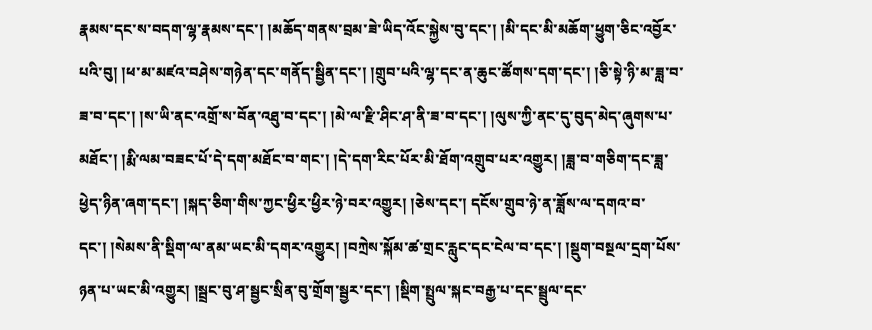རྣམས་དང་ས་བདག་ལྷ་རྣམས་དང་། །མཆོད་གནས་བྲམ་ཟེ་ཡིད་འོང་སྐྱེས་བུ་དང་། །མི་དང་མི་མཆོག་ཕྱུག་ཅིང་འབྱོར་པའི་བུ། །ཕ་མ་མཛའ་བཤེས་གཉེན་དང་གནོད་སྦྱིན་དང་། །གྲུབ་པའི་ལྷ་དང་ན་ཆུང་ཚོགས་དག་དང་། །ཅི་སྟེ་ཉི་མ་ཟླ་བ་ཟ་བ་དང་། །ས་ཡི་ནང་འགྲོ་ས་བོན་འཐུ་བ་དང་། །མེ་ལ་རྫི་ཤིང་ཤ་ནི་ཟ་བ་དང་། །ལུས་ཀྱི་ནང་དུ་བུད་མེད་ཞུགས་པ་མཐོང་། །རྨི་ལམ་བཟང་པོ་དེ་དག་མཐོང་བ་གང་། །དེ་དག་རིང་པོར་མི་ཐོག་འགྲུབ་པར་འགྱུར། །ཟླ་བ་གཅིག་དང་ཟླ་ཕྱེད་ཉིན་ཞག་དང་། །སྐད་ཅིག་གིས་ཀྱང་ཕྱིར་ཕྱིར་ཉེ་བར་འགྱུར། །ཅེས་དང་། དངོས་གྲུབ་ཉེ་ན་ཟློས་ལ་དགའ་བ་དང་། །སེམས་ནི་སྡིག་ལ་ནམ་ཡང་མི་དགར་འགྱུར། །བཀྲེས་སྐོམ་ཚ་གྲང་རླུང་དང་ངེལ་བ་དང་། །སྡུག་བསྔལ་དྲག་པོས་ཉན་པ་ཡང་མི་འགྱུར། །སྦྲང་བུ་ཤ་སྦྱང་སྲིན་བུ་གྲོག་སྦྱར་དང་། །སྡིག་སྤྲུལ་སྐང་བརྒྱ་པ་དང་སྦྲུལ་དང་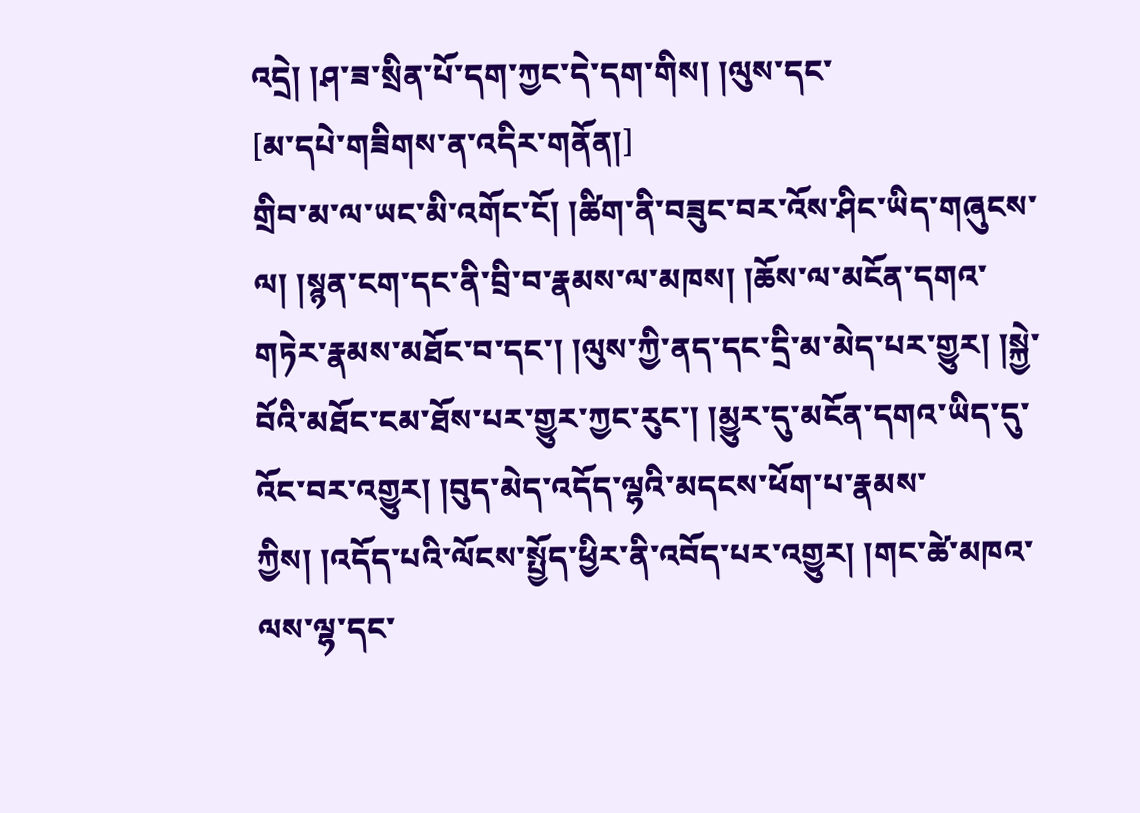འདྲེ། །ཤ་ཟ་སྲིན་པོ་དག་ཀྱང་དེ་དག་གིས། །ལུས་དང་
[མ་དཔེ་གཟིགས་ན་འདིར་གནོན།]
གྲིབ་མ་ལ་ཡང་མི་འགོང་ངོ། །ཚིག་ནི་བཟུང་བར་འོས་ཤིང་ཡིད་གཞུངས་ལ། །སྙན་ངག་དང་ནི་བྲི་བ་རྣམས་ལ་མཁས། །ཆོས་ལ་མངོན་དགའ་གཏེར་རྣམས་མཐོང་བ་དང་། །ལུས་ཀྱི་ནད་དང་དྲི་མ་མེད་པར་གྱུར། །སྐྱེ་བོའི་མཐོང་ངམ་ཐོས་པར་གྱུར་ཀྱང་རུང་། །མྱུར་དུ་མངོན་དགའ་ཡིད་དུ་འོང་བར་འགྱུར། །བུད་མེད་འདོད་ལྷའི་མདངས་ཕོག་པ་རྣམས་ཀྱིས། །འདོད་པའི་ལོངས་སྤྱོད་ཕྱིར་ནི་འབོད་པར་འགྱུར། །གང་ཚེ་མཁའ་ལས་ལྷ་དང་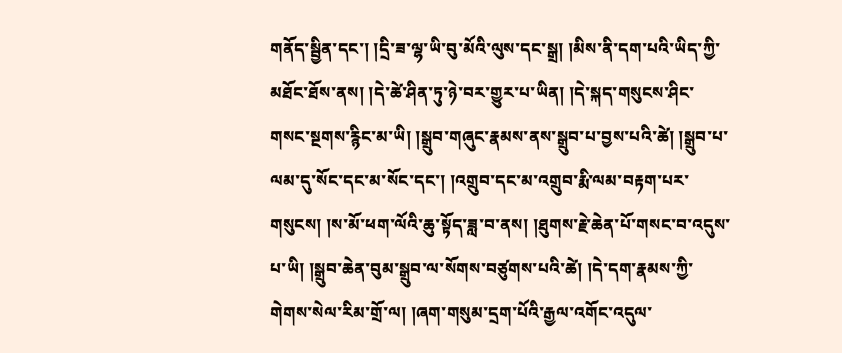གནོད་སྦྱིན་དང་། །དྲི་ཟ་ལྷ་ཡི་བུ་མོའི་ལུས་དང་སྒྲ། །མིས་ནི་དག་པའི་ཡིད་ཀྱི་མཐོང་ཐོས་ནས། །དེ་ཚེ་ཤིན་ཏུ་ཉེ་བར་གྱུར་པ་ཡིན། །དེ་སྐད་གསུངས་ཤིང་གསང་སྔགས་རྙིང་མ་ཡི། །སྒྲུབ་གཞུང་རྣམས་ནས་སྒྲུབ་པ་བྱས་པའི་ཚེ། །སྒྲུབ་པ་ལམ་དུ་སོང་དང་མ་སོང་དང་། །འགྲུབ་དང་མ་འགྲུབ་རྨི་ལམ་བརྟག་པར་གསུངས། །ས་མོ་ཕག་ལོའི་ཆུ་སྟོད་ཟླ་བ་ནས། །ཐུགས་རྗེ་ཆེན་པོ་གསང་བ་འདུས་པ་ཡི། །སྒྲུབ་ཆེན་བུམ་སྒྲུབ་ལ་སོགས་བཙུགས་པའི་ཚེ། །དེ་དག་རྣམས་ཀྱི་གེགས་སེལ་རིམ་གྲོ་ལ། །ཞག་གསུམ་དྲག་པོའི་རྒྱལ་འགོང་འདུལ་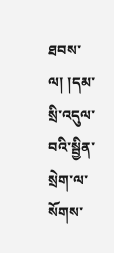ཐབས་ལ། །དམ་སྲི་འདུལ་བའི་སྦྱིན་སྲེག་ལ་སོགས་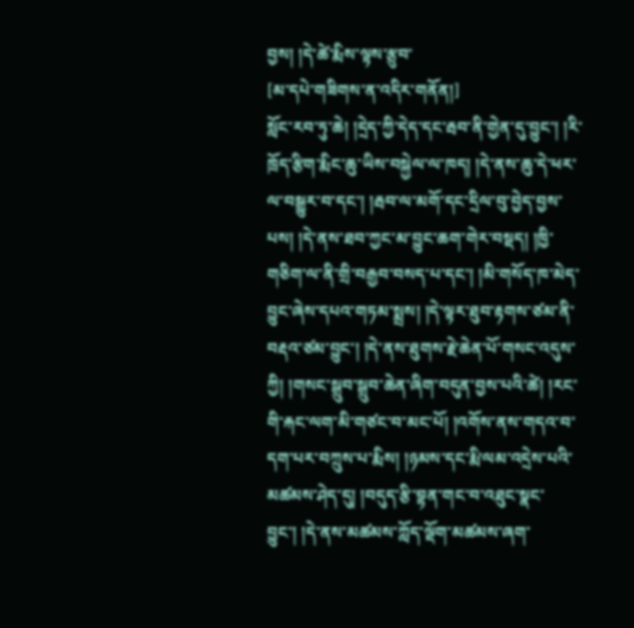བྱས། །དེ་ཚེ་རྨིས་ལྟས་རྩུབ་
[མ་དཔེ་གཟིགས་ན་འདིར་གནོན།]
སློང་རབ་ཏུ་ཆེ། །དྲེད་ཀྱི་དེད་དང་རྦབ་ནི་གྱེན་དུ་བྱུང་། །རི་ཁྲོད་རྩིག་རྨིང་ཆུ་ཡིས་བསྐྱེལ་ལ་ཁད། །དེ་ནས་ཆུ་དེ་ཕར་ལ་བསྒྱུར་བ་དང་། །རྦབ་ལ་མགོ་དང་དྲིལ་བུ་བྱེད་བྱས་པས། །དེ་ནས་ཐབ་ཀྱང་མ་བྱུང་ཆག་གེར་བསྡད། །ཁྱི་གཅིག་ལ་ནི་གྲི་བརྒྱབ་བསད་པ་དང་། །མི་གསོད་ཁ་མེད་བྱུང་ཞེས་དཔའ་གཏམ་སྨྲས། །དེ་ལྟར་ཐུབ་རྟགས་ཙམ་ནི་བརྡའ་ཙམ་བྱུང་། །དེ་ནས་ཐུགས་རྗེ་ཆེན་པོ་གསང་འདུས་ཀྱི། །གསང་སྒྲུབ་སྒྲུབ་ཆེན་ཞིག་བདུན་བྱས་པའི་ཚེ། །རང་གི་རྐང་ལག་མི་གཙང་བ་མང་པོ། །འགོས་ནས་གདའ་བ་དག་པར་བཀྲུས་པ་རྨིས། །ཉམས་དང་རྨི་ལམ་འདྲེས་པའི་མཚམས་ཤེད་དུ། །བདུད་རྩི་བྷན་གང་བ་འཐུང་སྣང་བྱུང་། །དེ་ནས་མཚམས་ཀློད་ལྡོག་མཚམས་ཞག་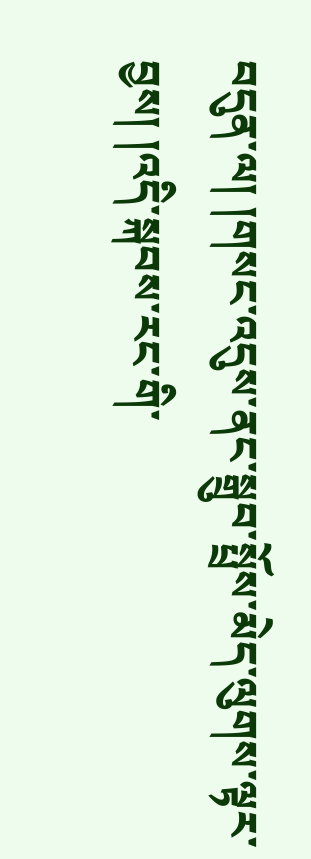བདུན་ལ། །གསང་འདུས་ནང་སྒྲུབ་སྤྲོས་མེད་ལུགས་ལྟར་བྱས། །འདི་སྐབས་རང་གི་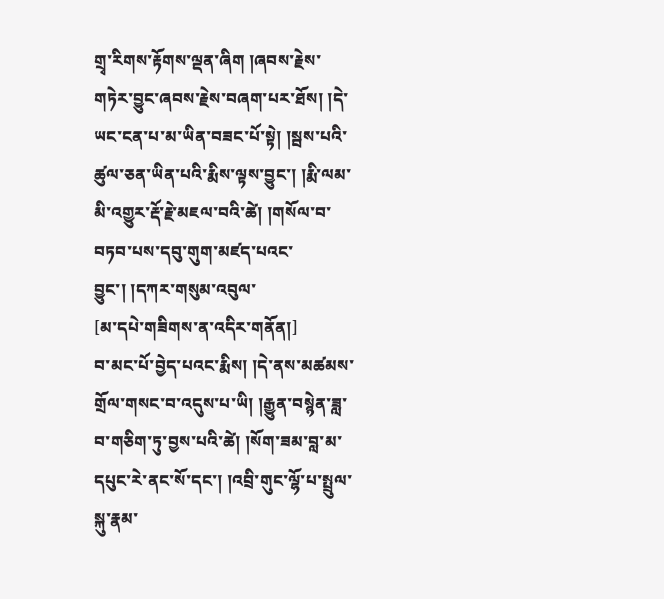གྲྭ་རིགས་རྟོགས་ལྡན་ཞིག །ཞབས་རྗེས་གཏེར་བྱུང་ཞབས་རྗེས་བཞག་པར་ཐོས། །དེ་ཡང་ངན་པ་མ་ཡིན་བཟང་པོ་སྟེ། །སྦས་པའི་ཚུལ་ཅན་ཡིན་པའི་རྨིས་ལྟས་བྱུང་། །རྨི་ལམ་མི་འགྱུར་རྡོ་རྗེ་མཇལ་བའི་ཚེ། །གསོལ་བ་བཏབ་པས་དབུ་གུག་མཛད་པའང་བྱུང་། །དཀར་གསུམ་འབུལ་
[མ་དཔེ་གཟིགས་ན་འདིར་གནོན།]
བ་མང་པོ་བྱེད་པའང་རྨིས། །དེ་ནས་མཚམས་གྲོལ་གསང་བ་འདུས་པ་ཡི། །རྒྱུན་བསྙེན་ཟླ་བ་གཅིག་ཏུ་བྱས་པའི་ཚེ། །སོག་ཟམ་བླ་མ་དཔུང་རེ་ནང་སོ་དང་། །འབྲི་གུང་ལྷོ་པ་སྤྲུལ་སྐུ་རྣམ་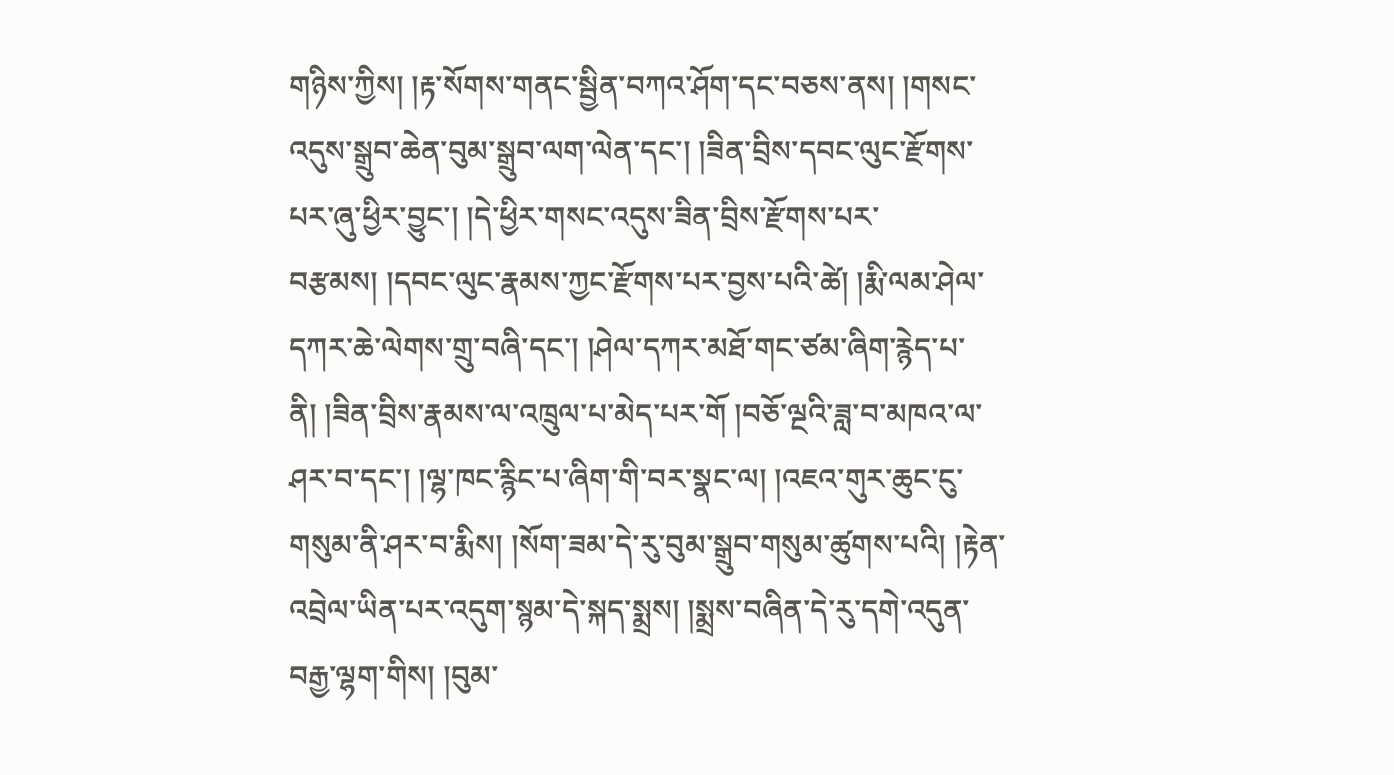གཉིས་ཀྱིས། །རྟ་སོགས་གནང་སྦྱིན་བཀའ་ཤོག་དང་བཅས་ནས། །གསང་འདུས་སྒྲུབ་ཆེན་བུམ་སྒྲུབ་ལག་ལེན་དང་། །ཟིན་བྲིས་དབང་ལུང་རྫོགས་པར་ཞུ་ཕྱིར་བྱུང་། །དེ་ཕྱིར་གསང་འདུས་ཟིན་བྲིས་རྫོགས་པར་བརྩམས། །དབང་ལུང་རྣམས་ཀྱང་རྫོགས་པར་བྱས་པའི་ཚེ། །རྨི་ལམ་ཤེལ་དཀར་ཆེ་ལེགས་གྲུ་བཞི་དང་། །ཤེལ་དཀར་མཐོ་གང་ཙམ་ཞིག་རྙེད་པ་ནི། །ཟིན་བྲིས་རྣམས་ལ་འཁྲུལ་པ་མེད་པར་གོ །བཅོ་ལྔའི་ཟླ་བ་མཁའ་ལ་ཤར་བ་དང་། །ལྷ་ཁང་རྙིང་པ་ཞིག་གི་བར་སྣང་ལ། །འཇའ་གུར་ཆུང་ངུ་གསུམ་ནི་ཤར་བ་རྨིས། །སོག་ཟམ་དེ་རུ་བུམ་སྒྲུབ་གསུམ་ཚུགས་པའི། །རྟེན་འབྲེལ་ཡིན་པར་འདུག་སྙམ་དེ་སྐད་སྨྲས། །སྨྲས་བཞིན་དེ་རུ་དགེ་འདུན་བརྒྱ་ལྷག་གིས། །བུམ་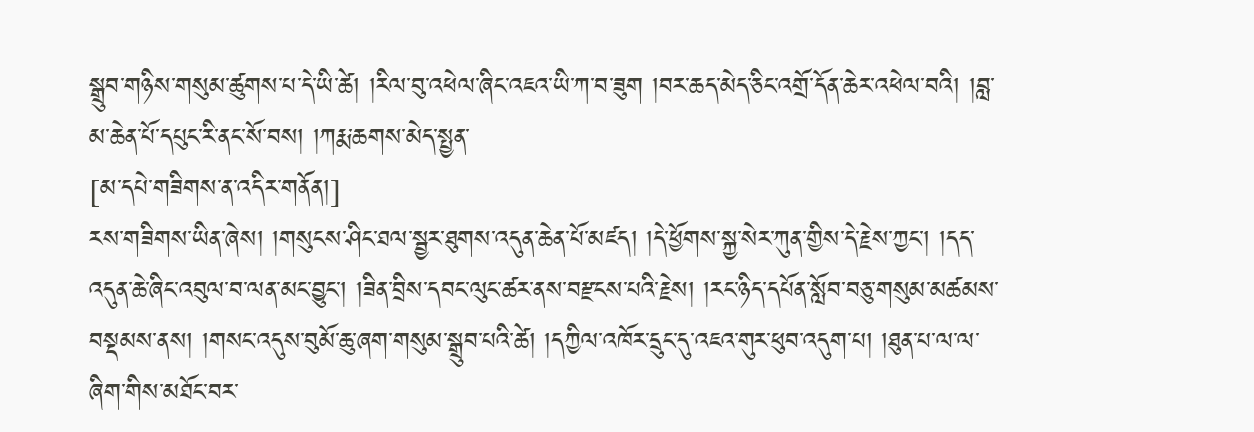སྒྲུབ་གཉིས་གསུམ་ཚུགས་པ་དེ་ཡི་ཚེ། །རིལ་བུ་འཕེལ་ཞིང་འཇའ་ཡི་ཀ་བ་ཟུག །བར་ཆད་མེད་ཅིང་འགྲོ་དོན་ཆེར་འཕེལ་བའི། །བླ་མ་ཆེན་པོ་དཔུང་རི་ནང་སོ་བས། །ཀརྨ་ཆགས་མེད་སྤྱན་
[མ་དཔེ་གཟིགས་ན་འདིར་གནོན།]
རས་གཟིགས་ཡིན་ཞེས། །གསུངས་ཤིང་ཐལ་སྦྱར་ཐུགས་འདུན་ཆེན་པོ་མཛད། །དེ་ཕྱོགས་སྐྱ་སེར་ཀུན་གྱིས་དེ་རྗེས་ཀྱང་། །དད་འདུན་ཆེ་ཞིང་འབུལ་བ་ལན་མང་བྱུང་། །ཟིན་བྲིས་དབང་ལུང་ཚར་ནས་བརྫངས་པའི་རྗེས། །རང་ཉིད་དཔོན་སློབ་བཅུ་གསུམ་མཚམས་བསྡམས་ནས། །གསང་འདུས་བུམོ་ཆུ་ཞག་གསུམ་སྒྲུབ་པའི་ཚེ། །དཀྱིལ་འཁོར་དྲུང་དུ་འཇའ་གུར་ཕུབ་འདུག་པ། །ཐུན་པ་ལ་ལ་ཞིག་གིས་མཐོང་བར་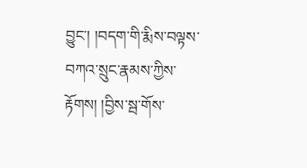བྱུང་། །བདག་གི་རྨིས་བལྟས་བཀའ་སྲུང་རྣམས་ཀྱིས་རྟོགས། །བྱིས་སྦ་གོས་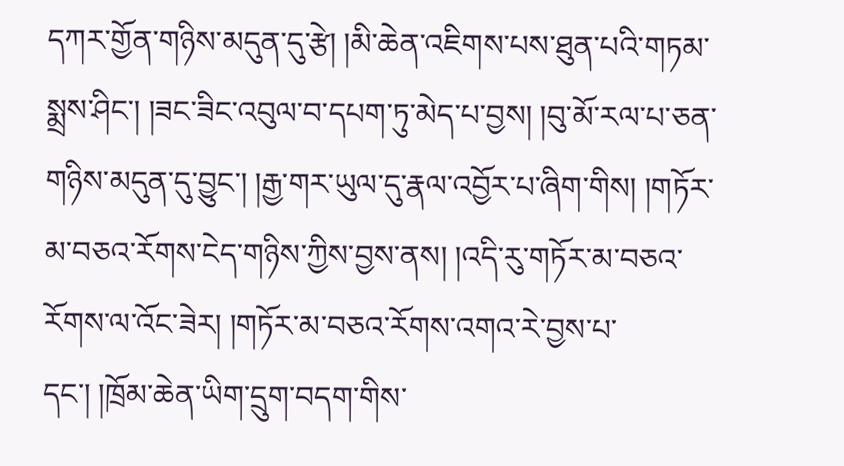དཀར་གྱོན་གཉིས་མདུན་དུ་རྩེ། །མི་ཆེན་འཇིགས་པས་ཐུན་པའི་གཏམ་སྨྲས་ཤིང་། །ཟང་ཟིང་འབུལ་བ་དཔག་ཏུ་མེད་པ་བྱས། །བུ་མོ་རལ་པ་ཅན་གཉིས་མདུན་དུ་བྱུང་། །རྒྱ་གར་ཡུལ་དུ་རྣལ་འབྱོར་པ་ཞིག་གིས། །གཏོར་མ་བཅའ་རོགས་ངེད་གཉིས་ཀྱིས་བྱས་ནས། །འདི་རུ་གཏོར་མ་བཅའ་རོགས་ལ་འོང་ཟེར། །གཏོར་མ་བཅའ་རོགས་འགའ་རེ་བྱས་པ་དང་། །ཁྲོམ་ཆེན་ཡིག་དྲུག་བདག་གིས་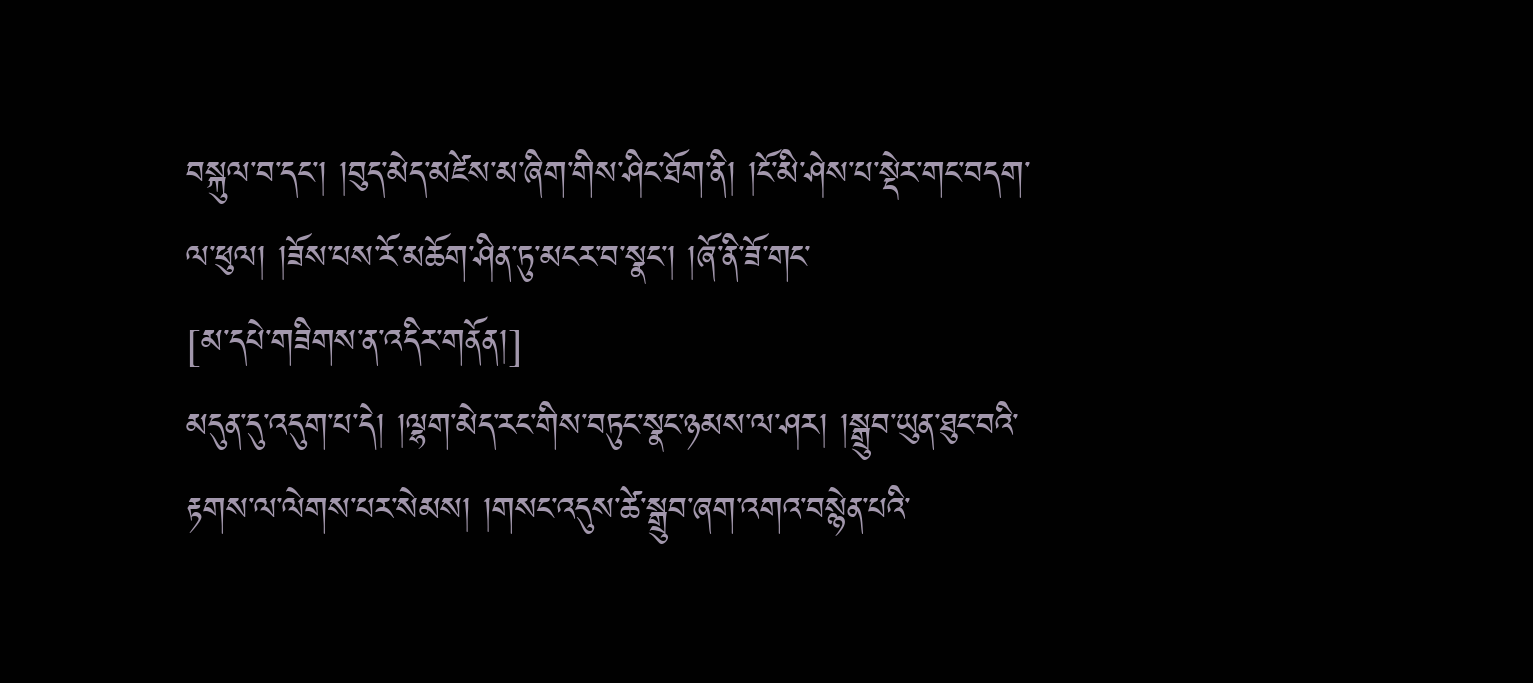བསྐུལ་བ་དང་། །བུད་མེད་མཛེས་མ་ཞིག་གིས་ཤིང་ཐོག་ནི། །ངོ་མི་ཤེས་པ་སྡེར་གང་བདག་ལ་ཕུལ། །ཟོས་པས་རོ་མཆོག་ཤིན་ཏུ་མངར་བ་སྣང་། །ཞོ་ནི་ཟོ་གང་
[མ་དཔེ་གཟིགས་ན་འདིར་གནོན།]
མདུན་དུ་འདུག་པ་དེ། །ལྷག་མེད་རང་གིས་བཏུང་སྣང་ཉམས་ལ་ཤར། །སྒྲུབ་ཡུན་ཐུང་བའི་རྟགས་ལ་ལེགས་པར་སེམས། །གསང་འདུས་ཚེ་སྒྲུབ་ཞག་འགའ་བསྙེན་པའི་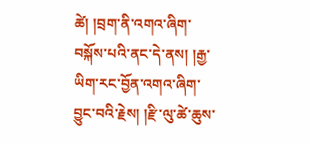ཚེ། །བྲག་ནི་འགའ་ཞིག་བསྐོས་པའི་ནང་དེ་ནས། །རྒྱ་ཡིག་རང་བྱོན་འགའ་ཞིག་བྱུང་བའི་རྗེས། །རྫི་ལུ་ཚེ་ཆུས་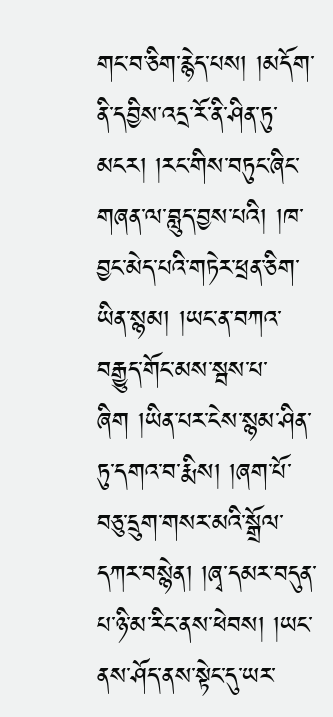གང་བ་ཅིག་རྙེད་པས། །མདོག་ནི་དབྱིས་འདྲ་རོ་ནི་ཤིན་ཏུ་མངར། །རང་གིས་བཏུང་ཞིང་གཞན་ལ་བླུད་བྱས་པའི། །ཁ་བྱང་མེད་པའི་གཏེར་ཕྲན་ཅིག་ཡིན་སྙམ། །ཡང་ན་བཀའ་བརྒྱུད་གོང་མས་སྦས་པ་ཞིག །ཡིན་པར་ངེས་སྙམ་ཤིན་ཏུ་དགའ་བ་རྨིས། །ཞག་པོ་བཅུ་དྲུག་གསར་མའི་སྒྲོལ་དཀར་བསྙེན། །ཞྭ་དམར་བདུན་པ་ཉི་མ་རིང་ནས་ཕེབས། །ཡང་ནས་ཤོད་ནས་སྟེང་དུ་ཡར་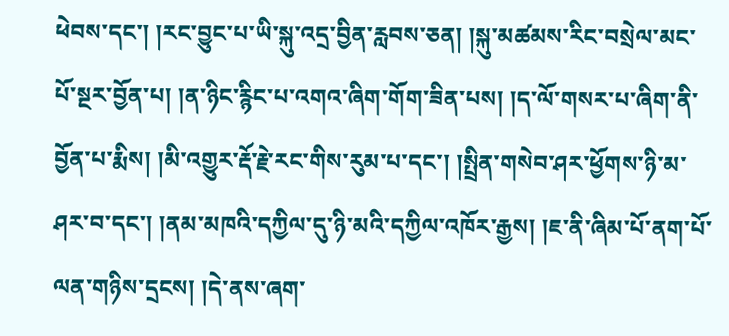ཕེབས་དང་། །རང་བྱུང་པ་ཡི་སྐུ་འདྲ་བྱིན་རླབས་ཅན། །སྐུ་མཚམས་རིང་བསྲེལ་མང་པོ་སྔར་བྱོན་པ། །ན་ཉིང་རྙིང་པ་འགའ་ཞིག་གོག་ཟིན་པས། །ད་ལོ་གསར་པ་ཞིག་ནི་བྱོན་པ་རྨིས། །མི་འགྱུར་རྡོ་རྗེ་རང་གིས་རུམ་པ་དང་། །སྤྲིན་གསེབ་ཤར་ཕྱོགས་ཉི་མ་ཤར་བ་དང་། །ནམ་མཁའི་དཀྱིལ་དུ་ཉི་མའི་དཀྱིལ་འཁོར་རྒྱས། །ཇ་ནི་ཞིམ་པོ་ནག་པོ་ལན་གཉིས་དྲངས། །དེ་ནས་ཞག་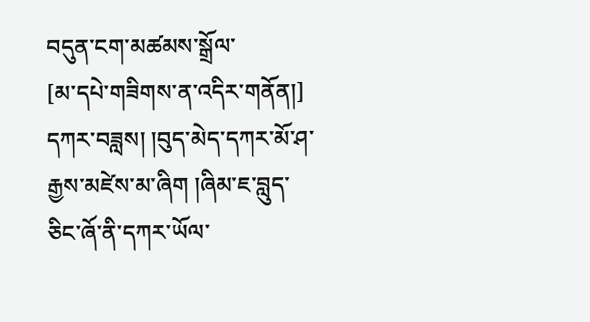བདུན་ངག་མཚམས་སྒྲོལ་
[མ་དཔེ་གཟིགས་ན་འདིར་གནོན།]
དཀར་བཟླས། །བུད་མེད་དཀར་མོ་ཤ་རྒྱས་མཛེས་མ་ཞིག །ཞིམ་ཇ་བླུད་ཅིང་ཞོ་ནི་དཀར་ཡོལ་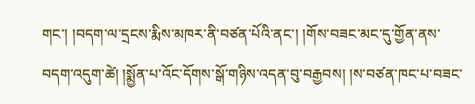གང་། །བདག་ལ་དྲངས་རྨིས་མཁར་ནི་བཙན་པོའི་ནང་། །གོས་བཟང་མང་དུ་གྱོན་ནས་བདག་འདུག་ཚེ། །སྨྱོན་པ་འོང་དོགས་སྒོ་གཉིས་འདན་བུ་བརྒྱབས། །ས་བཙན་ཁང་པ་བཟང་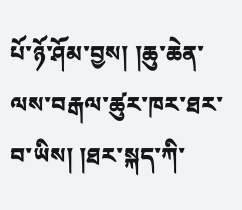པོ་ཉོ་ཤོམ་བྱས། །ཆུ་ཆེན་ལས་བརྒལ་ཚུར་ཁར་ཐར་བ་ཡིས། །ཐར་སྐད་ཀི་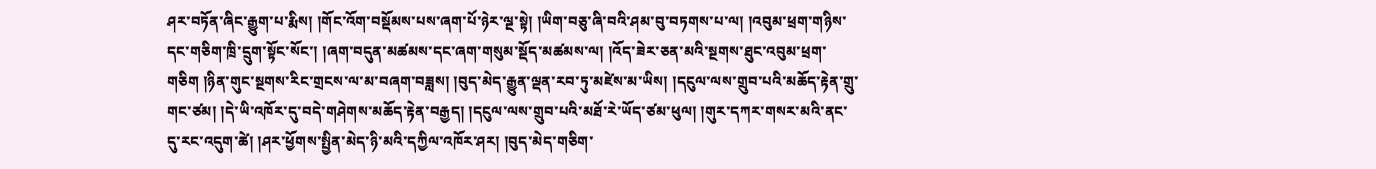ཤར་བཏོན་ཞིང་རྒྱུག་པ་རྨིས། །གོང་འོག་བསྡོམས་པས་ཞག་པོ་ཉེར་ལྔ་སྟེ། །ཡིག་བཅུ་ཞི་བའི་ཤམ་བུ་བཏགས་པ་ལ། །འབུམ་ཕྲག་གཉིས་དང་གཅིག་ཁྲི་དྲུག་སྟོང་སོང་། །ཞག་བདུན་མཚམས་དང་ཞག་གསུམ་སྡོད་མཚམས་ལ། །འོད་ཟེར་ཅན་མའི་སྔགས་ཐུང་འབུམ་ཕྲག་གཅིག །ཉིན་གུང་སྔགས་རིང་གྲངས་ལ་མ་བཞག་བཟླས། །བུད་མེད་རྒྱུན་ལྡན་རབ་ཏུ་མཛེས་མ་ཡིས། །དངུལ་ལས་གྲུབ་པའི་མཆོད་རྟེན་གྲུ་གང་ཙམ། །དེ་ཡི་འཁོར་དུ་བདེ་གཤེགས་མཆོད་རྟེན་བརྒྱད། །དངུལ་ལས་གྲུབ་པའི་མཐོ་རེ་ཡོད་ཙམ་ཕུལ། །གུར་དཀར་གསར་མའི་ནང་དུ་རང་འདུག་ཚེ། །ཤར་ཕྱོགས་སྤྱིན་མེད་ཉི་མའི་དཀྱིལ་འཁོར་ཤར། །བུད་མེད་གཅིག་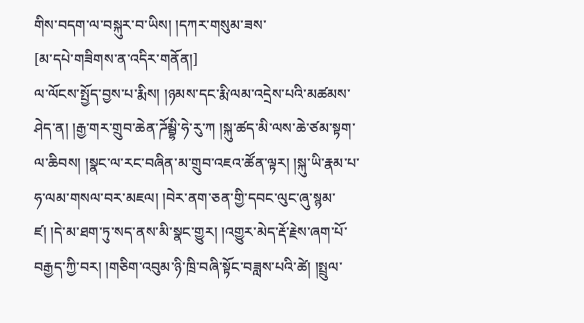གིས་བདག་ལ་བསྐུར་བ་ཡིས། །དཀར་གསུམ་ཟས་
[མ་དཔེ་གཟིགས་ན་འདིར་གནོན།]
ལ་ལོངས་སྤྱོད་བྱས་པ་རྨིས། །ཉམས་དང་རྨི་ལམ་འདྲེས་པའི་མཚམས་ཤེད་ན། །རྒྱ་གར་གྲུབ་ཆེན་ཌོམྦྷི་ཧེ་རུ་ཀ །སྐུ་ཚད་མི་ལས་ཆེ་ཙམ་སྟག་ལ་ཆིབས། །སྣང་ལ་རང་བཞིན་མ་གྲུབ་འཇའ་ཚོན་ལྟར། །སྐུ་ཡི་རྣམ་པ་ཧ་ལམ་གསལ་བར་མཇལ། །བེར་ནག་ཅན་གྱི་དབང་ལུང་ཞུ་སྙམ་ཛ། །དེ་མ་ཐག་ཏུ་སད་ནས་མི་སྣང་གྱུར། །འགྱུར་མེད་རྡོ་རྗེས་ཞག་པོ་བརྒྱད་ཀྱི་བར། །གཅིག་འབུམ་ཉི་ཁྲི་བཞི་སྟོང་བཟླས་པའི་ཚེ། །སྤྲུལ་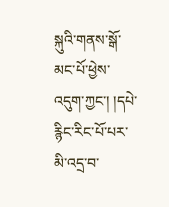སྐུའི་གནས་སྒོ་མང་པོ་ཕྱེས་འདུག་ཀྱང་། །དཔེ་རྙིང་རིང་པོ་པར་མི་འདྲ་བ་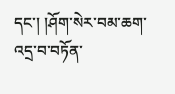དང་། །ཤོག་སེར་བམ་ཆག་འདྲ་བ་བཏོན་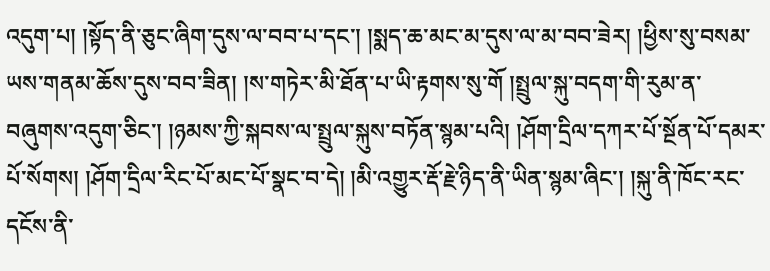འདུག་པ། །སྟོད་ནི་ཅུང་ཞིག་དུས་ལ་བབ་པ་དང་། །སྨད་ཆ་མང་མ་དུས་ལ་མ་བབ་ཟེར། །ཕྱིས་སུ་བསམ་ཡས་གནམ་ཆོས་དུས་བབ་ཟིན། །ས་གཏེར་མི་ཐོན་པ་ཡི་རྟགས་སུ་གོ །སྤྲུལ་སྐུ་བདག་གི་རུམ་ན་བཞུགས་འདུག་ཅིང་། །ཉམས་ཀྱི་སྐབས་ལ་སྤྲུལ་སྐུས་བཏོན་སྙམ་པའི། །ཤོག་དྲིལ་དཀར་པོ་སྔོན་པོ་དམར་པོ་སོགས། །ཤོག་དྲིལ་རིང་པོ་མང་པོ་སྣང་བ་དེ། །མི་འགྱུར་རྡོ་རྗེ་ཉིད་ནི་ཡིན་སྙམ་ཞིང་། །སྐུ་ནི་ཁོང་རང་དངོས་ནི་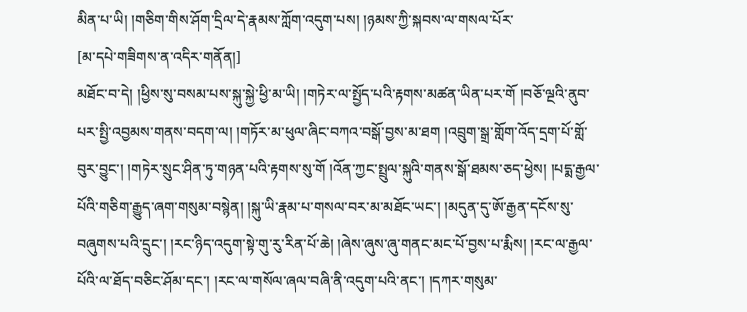མིན་པ་ཡི། །གཅིག་གིས་ཤོག་དྲིལ་དེ་རྣམས་ཀློག་འདུག་པས། །ཉམས་ཀྱི་སྐབས་ལ་གསལ་པོར་
[མ་དཔེ་གཟིགས་ན་འདིར་གནོན།]
མཐོང་བ་དེ། །ཕྱིས་སུ་བསམ་པས་སྐུ་སྐྱེ་ཕྱི་མ་ཡི། །གཏེར་ལ་སྤྱོད་པའི་རྟགས་མཚན་ཡིན་པར་གོ །བཅོ་ལྔའི་ནུབ་པར་སྤྱི་འབྱམས་གནས་བདག་ལ། །གཏོར་མ་ཕུལ་ཞིང་བཀའ་བསྒོ་བྱས་མ་ཐག །འབྲུག་སྒྲ་གློག་འོད་དྲག་པོ་གློ་བུར་བྱུང་། །གཏེར་སྲུང་ཤིན་ཏུ་གཉན་པའི་རྟགས་སུ་གོ །འོན་ཀྱང་སྤྲུལ་སྐུའི་གནས་སྒོ་ཐམས་ཅད་ཕྱེས། །པདྨ་རྒྱལ་པོའི་གཅིག་རྒྱུད་ཞག་གསུམ་བསྙེན། །སྐུ་ཡི་རྣམ་པ་གསལ་བར་མ་མཐོང་ཡང་། །མདུན་དུ་ཨོ་རྒྱན་དངོས་སུ་བཞུགས་པའི་དྲུང་། །རང་ཉིད་འདུག་སྟེ་གུ་རུ་རིན་པོ་ཆེ། །ཞེས་ཞུས་ཞུ་གནང་མང་པོ་བྱས་པ་རྨིས། །རང་ལ་རྒྱལ་པོའི་ལ་ཐོད་བཅིང་ཤོམ་དང་། །རང་ལ་གསོལ་ཞལ་བཞི་ནི་འདུག་པའི་ནང་། །དཀར་གསུམ་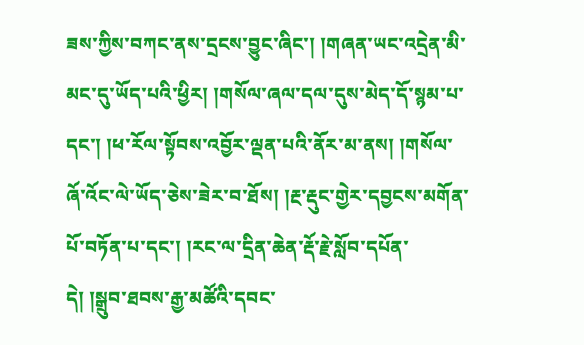ཟས་ཀྱིས་བཀང་ནས་དྲངས་བྱུང་ཞིང་། །གཞན་ཡང་འདྲེན་མི་མང་དུ་ཡོད་པའི་ཕྱིར། །གསོལ་ཞལ་དལ་དུས་མེད་དོ་སྙམ་པ་དང་། །ཕ་རོལ་སྟོབས་འབྱོར་ལྡན་པའི་ནོར་མ་ནས། །གསོལ་ཞོ་འོང་ལེ་ཡོད་ཅེས་ཟེར་བ་ཐོས། །རྔ་རྡུང་གྱེར་དབྱངས་མགོན་པོ་བཏོན་པ་དང་། །རང་ལ་དྲིན་ཆེན་རྡོ་རྗེ་སློབ་དཔོན་དེ། །སྒྲུབ་ཐབས་རྒྱ་མཚོའི་དབང་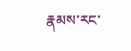རྣམས་རང་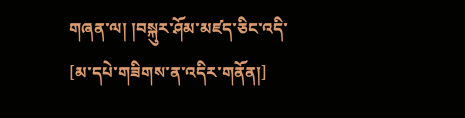གཞན་ལ། །བསྐུར་ཤོམ་མཛད་ཅིང་འདི་
[མ་དཔེ་གཟིགས་ན་འདིར་གནོན།]